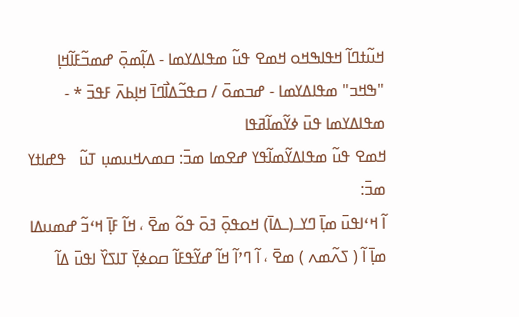ߞߎ߬ߙߣߊ߬ ߞߟߊߒߞߋ ߞߘߐ ߟߎ߬ ߘߟߊߡߌߘߊ - ߡߊ߲߬ߘߋ߲߫ ߝߘߏ߬ߓߊ߬ߞߊ߲ "ߒߞߏ" ߘߟߊߡߌߘߊ - ߝߏߘߋ߫ / ߛߟߏ߬ߡߊ߯ߣߊ߫ ߞߊ߲ߕߍ߫ ߓߟߏ߫ * - ߘߟߊߡߌߘߊ ߟߎ߫ ߦߌ߬ߘߊ߬ߥߟߊ
ߞߘߐ ߟߎ߬ ߘߟߊߡߌ߬ߘߊ߬ߟߌ ߝߐߘߊ ߘߏ߫: ߛߘߍߞߎߘߎ߲ ߠߎ߬   ߟߝߊߙߌ ߘߏ߫:
ߊ߬ ߞߵߊߟߎ߫ ߘߊ߲߫ ߣߌߺ(ߺߡߊ߫) ߞߋߟߋ߲߫ ߔߋ߫ ߟߋ߬ ߘߐ߫ ، ߞߊ߬ ߓߊ߲߫ ߞߵߏ߬ ߝߘߎߡߊ ߘߊ߲߫ ߊ߬ ( ߖߍ߬ߘߍ ) ߘߐ߫ ، ߊ߬ ߣߴߊ߬ ߞߊ߬ ߝߌ߬ߟߓߊ߬ ߛߋߦߌ߲߫ ߠߊߖߌ߰ ߊߟߎ߫ ߡߊ߬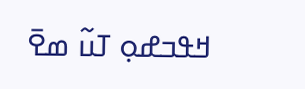ߞߟߏߝߋ߲ ߠߎ߬ ߘߐ߫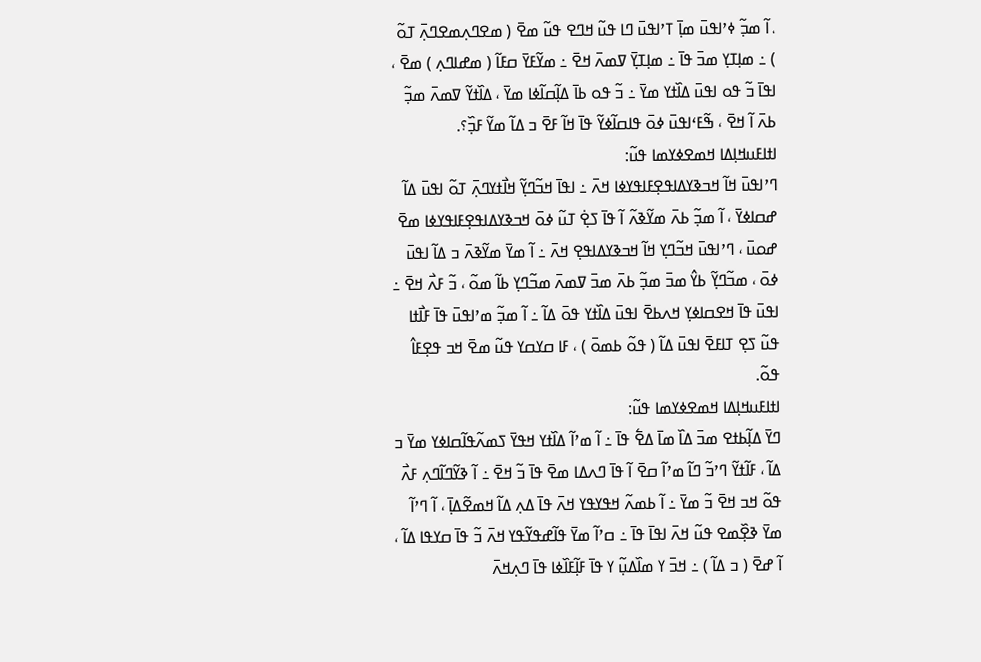، ߊ߬ ߘߏ߲߬ ߦߴߊߟߎ߫ ߘߊ߲߫ ߠߴߊߟߎ߫ ߣߊ ߟߎ߬ ߞߣߐ ߟߎ߬ ߘߐ߫ ( ߘߐߣߍ߲ߘߐߣߍ߲߫ ߠߋ߬ ) ߸ ߘߊ߲ߠߌ߲ ߘߏ߫ ߟߊ߫ ߸ ߘߊ߲ߠߌ߲߫ ߜߘߍ߫ ߞߐ߫ ߸ ߘߌ߬ߓߌ߫ ߛߓߊ߬ ( ߘߝߊߣߍ߲ ) ߘߐ߫ ، ߊߟߊ߫ ߏ߬ ߟߋ ߊߟߎ߫ ߡߊ߰ߙߌ ߘߌ߫ ߸ ߏ߬ ߟߋ ߕߊ߫ ߡߊ߲߬ߛߊ߬ߦߊ ߘߌ߫ ، ߡߊ߰ߙߌ߬ ߜߘߍ߫ ߘߏ߲߬ ߕߍ߫ ߊ߬ ߞߐ߫ ، ߒ߬ߓߵߊߟߎ߫ ߦߋ߫ ߟߊߛߊ߬ߦߌ߬ ߟߊ߫ ߞߊ߬ ߓߐ߫ ߏ ߡߊ߬ ߘߌ߬ ߓߏ߲߰؟.
ߊߙߊߓߎߞߊ߲ߡߊ ߞߘߐߦߌߘߊ ߟߎ߬:
ߣߴߊߟߎ߫ ߞߊ߬ ߞߏߢߌߡߊߟߐ߲ߓߊߟߌߦߊ ߞߍ߫ ߸ ߊߟߊ߫ ߞߏ߬ߣߌ߲߬ ߞߊ߯ߙߌߣߍ߲߫ ߠߋ߬ ߊߟߎ߫ ߡߊ߬ ߝߛߊߦߌ߫ ، ߊ߬ ߘߏ߲߬ ߕߍ߫ ߘߌ߬ߢߍ߬ ߊ߬ ߟߊ߫ ߖߐ߲߭ ߠߎ߬ ߦߋ߫ ߞߏߢߌߡߊߟߐ߲ߓߊߟߌߦߊ ߘߐ߫ ߝߋߎ߫ ، ߣߴߊߟߎ߫ ߞߏ߬ߣߌ߲ ߞߊ߬ ߞߏߢߌߡߊߟߐ߲ ߞߍ߫ ߸ ߊ߬ ߘߌ߫ ߘߌ߬ߢߍ߫ ߏ ߡߊ߬ ߊߟߎ߫ ߦߋ߫ ، ߘߏ߬ߣߌ߲߬ ߕߌ߮ ߘߏ߫ ߘߏ߲߬ ߕߍ߫ ߘߏ߫ ߜߘߍ߫ ߘߏ߬ߣߌ߲ ߕߊ߬ ߘߋ߬ ، ߏ߬ ߓߍ߯ ߞߐ߫ ߸ ߊߟߎ߫ ߟߊ߫ ߞߐߛߊߦߌ߲ ߞߍߕߐ߫ ߊߟߎ߫ ߡߊ߰ߙߌ ߟߋ߫ ߡߊ߬ ߸ ߊ߬ ߘߏ߲߬ ߘߴߊߟߎ߫ ߟߊ߫ ߓߊ߯ߙߊ ߟߎ߬ ߖߐ߲ ߠߊߓߐ߫ ߊߟߎ߫ ߡߊ߬ ( ߟߋ߬ ߕߘߋ߫ ) ، ߓߊ ߛߌߛߌ ߟߎ߬ ߘߐ߫ ߞߏ ߟߐ߲ߓߊ߮ ߟߋ߬.
ߊߙߊߓߎߞߊ߲ߡߊ ߞߘߐߦߌߘߊ ߟߎ߬:
ߣߌ߫ ߡߊ߲߬ߕߙߐ ߘߏ߫ ߡߊ߰ ߘߊ߫ ߡߐ߱ ߟߊ߫ ߸ ߊ߬ ߘߴߊ߬ ߡߊ߰ߙߌ ߞߟߌ߫ ߖߘߍ߬ߟߊ߬ߛߊߦߌ ߘߌ߫ ߏ ߡߊ߬ ، ߓߊ߬ߙߌ߬ ߣߴߏ߬ ߣߊ߬ ߘߴߊ߬ ߛߐ߫ ߊ߬ ߟߊ߫ ߣߍߡߊ ߘߐ߫ ߟߊ߫ ߏ߬ ߞߐ߫ ߸ ߊ߬ ߢߌ߬ߣߊ߬ߣߍ߲ ߓߍ߯ ߟߋ߬ ߞߏ ߞߐ߫ ߏ߬ ߘߌ߫ ߸ ߊ߬ ߕߘߍ߬ ߞߟߌߟߌ ߞߍ߫ ߟߊ߫ ߡߍ߲ ߡߊ߬ ߞߘߐ߬ߡߊ߲߫ ، ߊ߬ ߣߴߊ߬ ߘߌ߫ ߢߐ߲߰ߘߐ ߟߎ߬ ߞߍ߫ ߊߟߊ߫ ߟߊ߫ ߸ ߛߴߊ߬ ߘߌ߫ ߟߊ߬ߝߟߌ߬ߟߌ ߞߍ߫ ߏ߬ ߟߊ߫ ߛߌߟߊ ߡߊ߬ ، ߊ߬ ߝߐ߫ ( ߏ ߡߊ߬ ) ߸ ߞߏ߫ ߌ ߘߊ߰ߡߎ߲߬ ߌ ߟߊ߫ ߓߊ߲߬ߓߊ߰ߦߊ ߟߊ߫ ߣߍ߲ߞߍ߫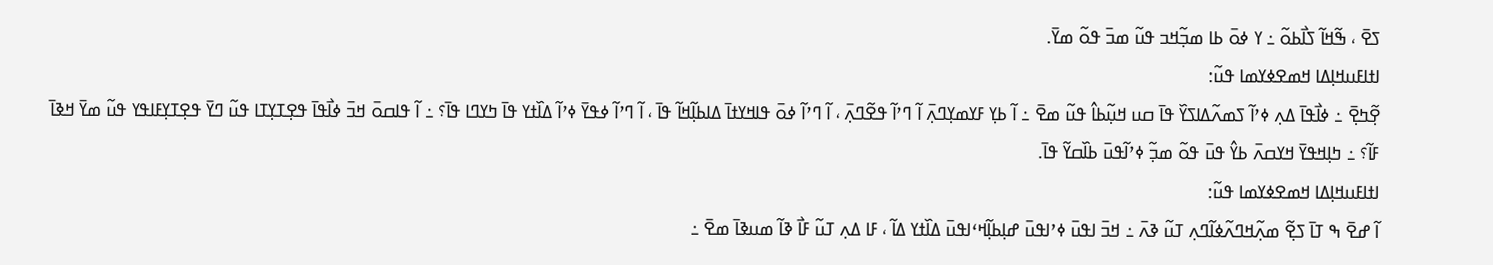ߖߐ߫ ، ߒ߬ߞߊ߬ ߖߊ߯ߕߋ߬ ߸ ߌ ߦߋ߫ ߕߊ ߘߏ߲߬ߞߏ ߟߎ߬ ߘߏ߫ ߟߋ߬ ߘߌ߫.
ߊߙߊߓߎߞߊ߲ߡߊ ߞߘߐߦߌߘߊ ߟߎ߬:
ߐ߲߬ߤߐ߲߫ ߸ ߦߊ߯ߟߊ߫ ߡߍ߲ ߦߴߊ߬ ߖߘߍ߬ߡߊߖߌ߰ ߟߊ߫ ߛߎ ߞߎ߲߬ߕߊ߮ ߟߎ߬ ߘߐ߫ ߸ ߊ߬ ߕߌ߲ ߓߌߘߌ߲ߣߍ߲߫ ߊ߬ ߣߴߊ߬ ߟߐ߬ߣߍ߲߫ ، ߊ߬ ߣߴߊ߬ ߦߋ߫ ߟߊߞߌߙߊ߫ ߡߊߕߊ߲߬ߞߊ߬ ߟߊ߫ ، ߊ߬ ߣߴߊ߬ ߦߟߌ߫ ߦߴߊ߬ ߡߊ߰ߙߌ ߟߊ߫ ߤߌߣߊ ߟߊ߫؟ ߸ ߊ߬ ߟߊߛߋ߫ ߞߏ߫ ߦߊ߯ߟߊ߫ ߟߐ߲ߠߌ߲ߠߊ ߟߎ߬ ߣߌ߫ ߟߐ߲ߠߌ߲ߓߊߟߌ ߟߎ߬ ߘߌ߫ ߞߢߊ߫ ߓߊ߬؟ ߸ ߤߊ߲ߞߟߌ߫ ߞߌߛߍ߫ ߕߌ߮ ߟߎ߫ ߟߋ߬ ߘߏ߲߬ ߦߴߊ߬ߟߎ߫ ߕߊ߰ߛߌ߬ ߟߊ߫.
ߊߙߊߓߎߞߊ߲ߡߊ ߞߘߐߦߌߘߊ ߟߎ߬:
ߊ߬ ߝߐ߫ ߒ ߠߊ߫ ߖߐ߲߬ ߘߍ߲߬ߞߣߍ߬ߦߊ߬ߣߍ߲ ߠߎ߬ ߢߍ߫ ߸ ߞߏ߫ ߊߟߎ߫ ߦߴߊߟߎ߫ ߝߊ߲ߕߊ߲߬ߞߵߊߟߎ߫ ߡߊ߰ߙߌ ߡߊ߬ ، ߓߊ ߡߍ߲ ߠߎ߬ ߓߊ߯ ߢߊ߬ ߘߎߢߊ߫ ߘߐ߫ ߸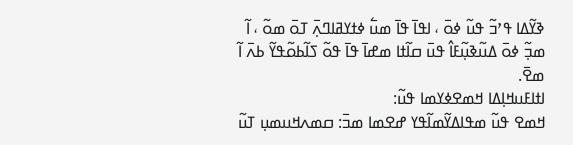ߢߌ߬ߡߊ ߟߴߏ߬ ߟߎ߬ ߦߋ߫ ، ߊߟߊ߫ ߟߊ߫ ߘߎ߱ ߦߙߌߥߊߣߍ߲߫ ߠߋ߫ ߘߋ߬ ، ߊ߬ ߘߏ߲߬ ߦߋ߫ ߡߎ߬ߢߎ߲߬ߓߊ߮ ߟߎ߫ ߛߊ߬ߙߊ ߘߝߊ߫ ߟߊ߫ ߟߋ߬ ߖߊ߬ߕߋ߬ߟߌ߬ ߕߍ߫ ߊ߬ ߘߐ߫.
ߊߙߊߓߎߞߊ߲ߡߊ ߞߘߐߦߌߘߊ ߟߎ߬:
ߞߘߐ ߟߎ߬ ߘߟߊߡߌ߬ߘߊ߬ߟߌ ߝߐߘߊ ߘߏ߫: ߛߘߍߞߎߘߎ߲ ߠߎ߬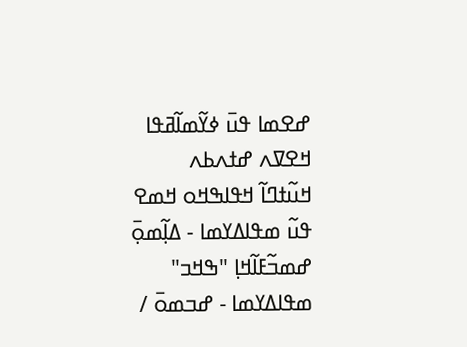ߝߐߘߊ ߟߎ߫ ߦߌ߬ߘߊ߬ߥߟߊ ߞߐߜߍ ߝߙߍߕߍ
ߞߎ߬ߙߣߊ߬ ߞߟߊߒߞߋ ߞߘߐ ߟߎ߬ ߘߟߊߡߌߘߊ - ߡߊ߲߬ߘߋ߲߫ ߝߘߏ߬ߓߊ߬ߞߊ߲ "ߒߞߏ" ߘߟߊߡߌߘߊ - ߝߏߘߋ߫ /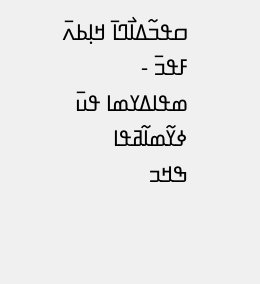ߛߟߏ߬ߡߊ߯ߣߊ߫ ߞߊ߲ߕߍ߫ ߓߟߏ߫ - ߘߟߊߡߌߘߊ ߟߎ߫ ߦߌ߬ߘߊ߬ߥߟߊ
ߒߞߏ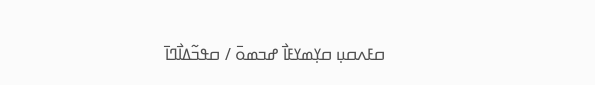ߛߓߍߛߎ߲ ߛߌ߲ߘߌߓߊ߯ ߝߏߘߋ߫ / ߛߟߏ߬ߡߊ߯ߣߊ߫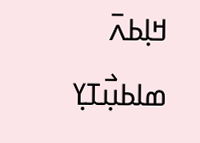ߞߊ߲ߕߍ߫
ߘߊߕߎ߲߯ߠߌ߲